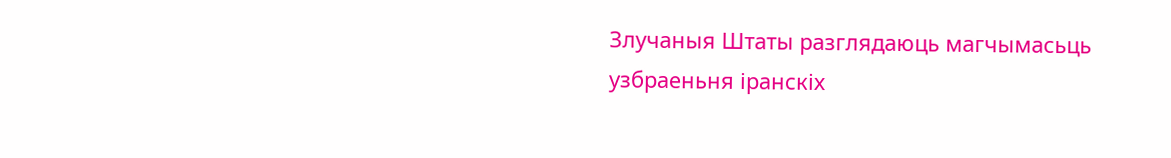Злучаныя Штаты разглядаюць магчымасьць узбраеньня іранскіх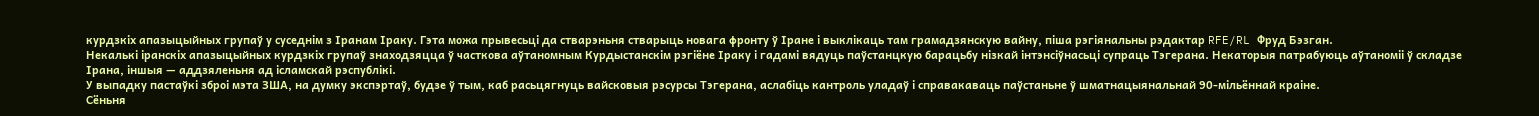курдзкіх апазыцыйных групаў у суседнім з Іранам Іраку. Гэта можа прывесьці да стварэньня стварыць новага фронту ў Іране і выклікаць там грамадзянскую вайну, піша рэгіянальны рэдактар RFE/RL Фруд Бэзган.
Некалькі іранскіх апазыцыйных курдзкіх групаў знаходзяцца ў часткова аўтаномным Курдыстанскім рэгіёне Іраку і гадамі вядуць паўстанцкую барацьбу нізкай інтэнсіўнасьці супраць Тэгерана. Некаторыя патрабуюць аўтаноміі ў складзе Ірана, іншыя — аддзяленьня ад ісламскай рэспублікі.
У выпадку пастаўкі зброі мэта ЗША, на думку экспэртаў, будзе ў тым, каб расьцягнуць вайсковыя рэсурсы Тэгерана, аслабіць кантроль уладаў і справакаваць паўстаньне ў шматнацыянальнай 90-мільённай краіне.
Сёньня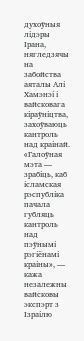духоўныя лідэры Ірана, нягледзячы на забойства аяталы Алі Хамэнэі і вайсковага кіраўніцтва, захоўваюць кантроль над краінай.
«Галоўная мэта — зрабіць, каб ісламская рэспубліка пачала губляць кантроль над пэўнымі рэгіёнамі краіны», — кажа незалежны вайсковы экспэрт з Ізраілю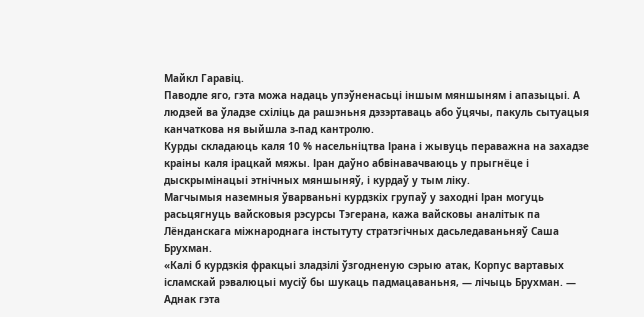Майкл Гаравіц.
Паводле яго, гэта можа надаць упэўненасьці іншым мяншыням і апазыцыі. А людзей ва ўладзе схіліць да рашэньня дэзэртаваць або ўцячы, пакуль сытуацыя канчаткова ня выйшла з-пад кантролю.
Курды складаюць каля 10 % насельніцтва Ірана і жывуць пераважна на захадзе краіны каля ірацкай мяжы. Іран даўно абвінавачваюць у прыгнёце і дыскрымінацыі этнічных мяншыняў, і курдаў у тым ліку.
Магчымыя наземныя ўварваньні курдзкіх групаў у заходні Іран могуць расьцягнуць вайсковыя рэсурсы Тэгерана, кажа вайсковы аналітык па Лёнданскага міжнароднага інстытуту стратэгічных дасьледаваньняў Саша Брухман.
«Калі б курдзкія фракцыі зладзілі ўзгодненую сэрыю атак, Корпус вартавых ісламскай рэвалюцыі мусіў бы шукаць падмацаваньня, — лічыць Брухман. — Аднак гэта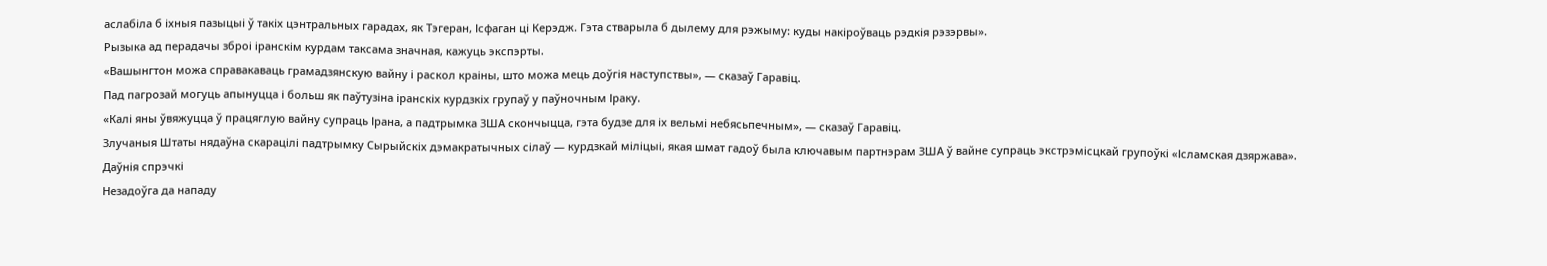аслабіла б іхныя пазыцыі ў такіх цэнтральных гарадах, як Тэгеран, Ісфаган ці Керэдж. Гэта стварыла б дылему для рэжыму: куды накіроўваць рэдкія рэзэрвы».
Рызыка ад перадачы зброі іранскім курдам таксама значная, кажуць экспэрты.
«Вашынгтон можа справакаваць грамадзянскую вайну і раскол краіны, што можа мець доўгія наступствы», — сказаў Гаравіц.
Пад пагрозай могуць апынуцца і больш як паўтузіна іранскіх курдзкіх групаў у паўночным Іраку.
«Калі яны ўвяжуцца ў працяглую вайну супраць Ірана, а падтрымка ЗША скончыцца, гэта будзе для іх вельмі небясьпечным», — сказаў Гаравіц.
Злучаныя Штаты нядаўна скарацілі падтрымку Сырыйскіх дэмакратычных сілаў — курдзкай міліцыі, якая шмат гадоў была ключавым партнэрам ЗША ў вайне супраць экстрэмісцкай групоўкі «Ісламская дзяржава».
Даўнія спрэчкі
Незадоўга да нападу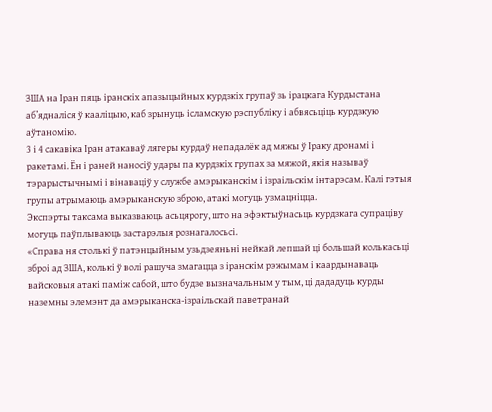ЗША на Іран пяць іранскіх апазыцыйных курдзкіх групаў зь ірацкага Курдыстана аб’ядналіся ў кааліцыю, каб зрынуць ісламскую рэспубліку і абвясьціць курдзкую аўтаномію.
3 і 4 сакавіка Іран атакаваў лягеры курдаў непадалёк ад мяжы ў Іраку дронамі і ракетамі. Ён і раней наносіў удары па курдзкіх групах за мяжой, якія называў тэрарыстычнымі і вінаваціў у службе амэрыканскім і ізраільскім інтарэсам. Калі гэтыя групы атрымаюць амэрыканскую зброю, атакі могуць узмацніцца.
Экспэрты таксама выказваюць асьцярогу, што на эфэктыўнасьць курдзкага супраціву могуць паўплываюць застарэлыя рознагалосьсі.
«Справа ня столькі ў патэнцыйным узьдзеяньні нейкай лепшай ці большай колькасьці зброі ад ЗША, колькі ў волі рашуча змагацца з іранскім рэжымам і каардынаваць вайсковыя атакі паміж сабой, што будзе вызначальным у тым, ці дададуць курды наземны элемэнт да амэрыканска-ізраільскай паветранай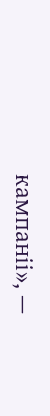кампаніі», —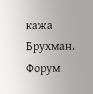кажа Брухман.
Форум